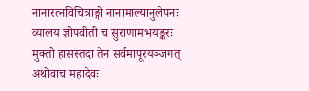नानारत्नविचित्राङ्गो नानामाल्यानुलेपनः
व्यालय ज्ञोपवीती च सुराणामभयङ्करः
मुक्तो हासस्तदा तेन सर्वमापूरयञ्जगत्
अथोवाच महादेवः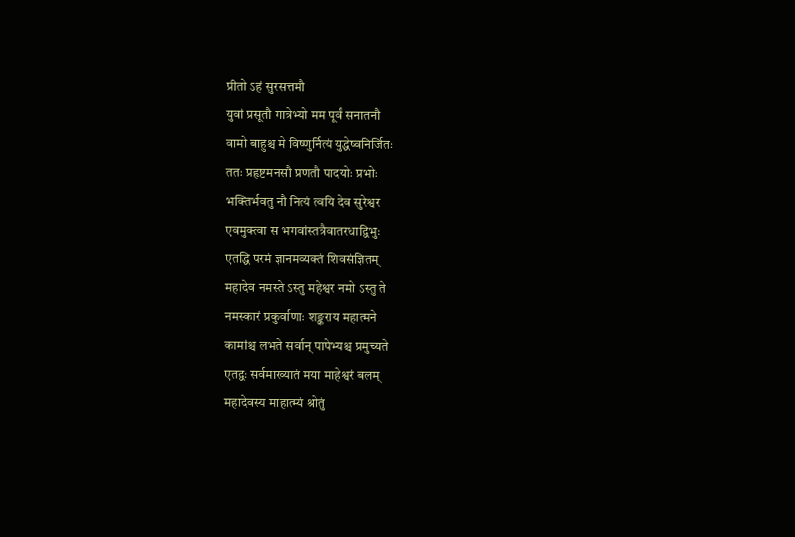प्रीतो ऽहं सुरसत्तमौ
युवां प्रसूतौ गात्रेभ्यो मम पूर्वं सनातनौ
वामो बाहुश्च मे विष्णुर्नित्यं युद्धेष्वनिर्जितः
ततः प्रहृष्टमनसौ प्रणतौ पादयोः प्रभोः
भक्तिर्भवतु नौ नित्यं त्वयि देव सुरेश्वर
एवमुक्त्वा स भगवांस्तत्रैवातरधाद्विभुः
एतद्धि परमं ज्ञानमव्यक्तं शिवसंज्ञितम्
महादेव नमस्ते ऽस्तु महेश्वर नमो ऽस्तु ते
नमस्कारं प्रकुर्वाणाः शङ्कराय महात्मने
कामांश्च लभते सर्वान् पापेभ्यश्च प्रमुच्यते
एतद्वः सर्वमाख्यातं मया माहेश्वरं बलम्
महादेवस्य माहात्म्यं श्रोतुं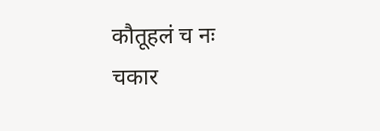कौतूहलं च नः
चकार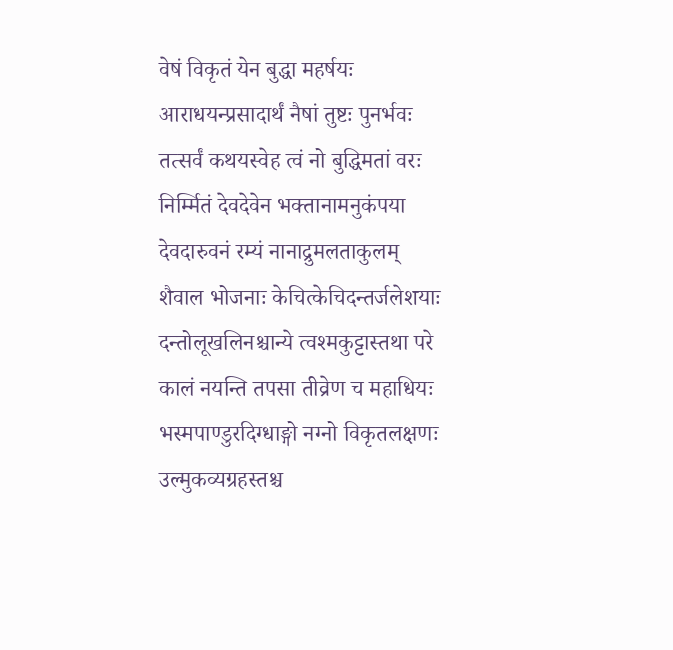वेषं विकृतं येन बुद्धा महर्षयः
आराधयन्प्रसादार्थं नैषां तुष्टः पुनर्भवः
तत्सर्वं कथयस्वेह त्वं नो बुद्धिमतां वरः
निर्म्मितं देवदेवेन भक्तानामनुकंपया
देवदारुवनं रम्यं नानाद्रुमलताकुलम्
शैवाल भोजनाः केचित्केचिदन्तर्जलेशयाः
दन्तोलूखलिनश्चान्ये त्वश्मकुट्टास्तथा परे
कालं नयन्ति तपसा तीव्रेण च महाधियः
भस्मपाण्डुरदिग्धाङ्गो नग्नो विकृतलक्षणः
उल्मुकव्यग्रहस्तश्च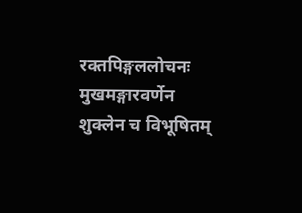रक्तपिङ्गललोचनः
मुखमङ्गारवर्णेन शुक्लेन च विभूषितम्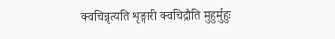क्वचिन्नृत्यति शृङ्गारी क्वचिद्रौति मुहुर्मुहुः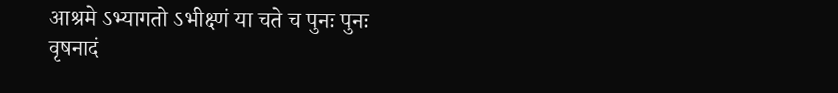आश्रमे ऽभ्यागतो ऽभीक्ष्णं या चते च पुनः पुनः
वृषनादं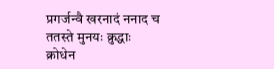प्रगर्जन्वै खरनादं ननाद च
ततस्ते मुनयः क्रुद्धाः क्रोधेन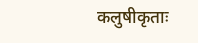कलुषीकृताः